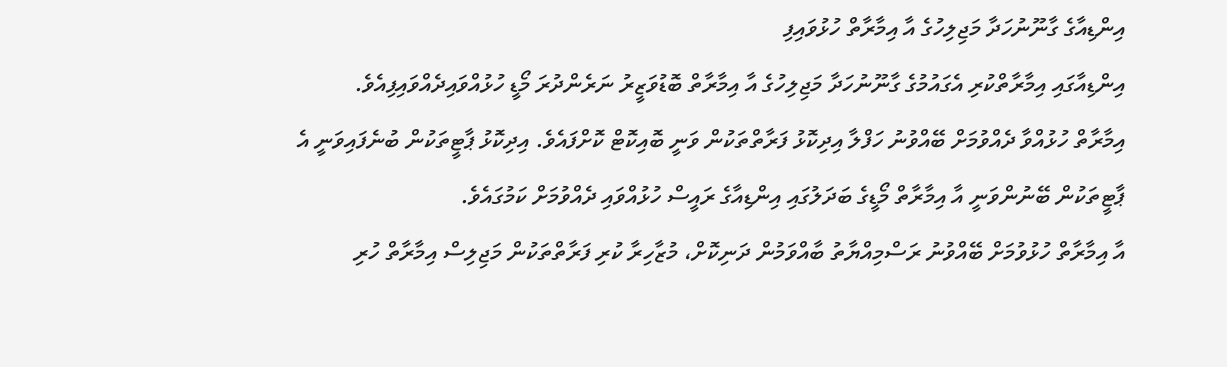އިންޑިއާގެ ގާނޫނުހަދާ މަޖިލިހުގެ އާ އިމާރާތް ހުޅުވައިފި
އިންޑިއާގައި އިމާރާތްކުރި އެގައުމުގެ ގާނޫނުހަދާ މަޖިލިހުގެ އާ އިމާރާތް ބޮޑުވަޒީރު ނަރެންދުރަ މޯޑީ ހުޅުއްވައިދެއްވައިފިއެވެ.
އިމާރާތް ހުޅުއްވާ ދެއްވުމަށް ބޭއްވުނު ހަފްލާ އިދިކޮޅު ފަރާތްތަކުން ވަނީ ބޮއިކޮޓް ކޮށްފައެވެ. އިދިކޮޅު ޕާޓީތަކުން ބުނެފައިވަނީ އެ ޕާޓީތަކުން ބޭނުންވަނީ އާ އިމާރާތް މޯޑީގެ ބަދަލުގައި އިންޑިއާގެ ރައީސް ހުޅުއްވައި ދެއްވުމަށް ކަމުގައެވެ.
އާ އިމާރާތް ހުޅުވުމަށް ބޭއްވުނު ރަސްމިއްޔާތު ބާއްވަމުން ދަނިކޮށް، މުޒާހިރާ ކުރި ފަރާތްތަކުން މަޖިލިސް އިމާރާތް ހުރި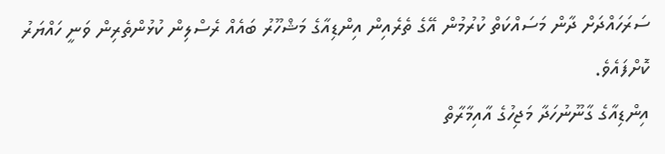ސަރަހައްދަށް ދާން މަސައްކަތް ކުރުމުން އޭގެ ތެރެއިން އިންޑިއާގެ މަޝްހޫރު ބައެއް ރެސްލިން ކުޅުންތެރިން ވަނީ ހައްޔަރު ކޮށްފައެވެ.
އިންޑިއާގެ ގާނޫނުހަދާ މަޖިހުގެ އާއިމާރާތް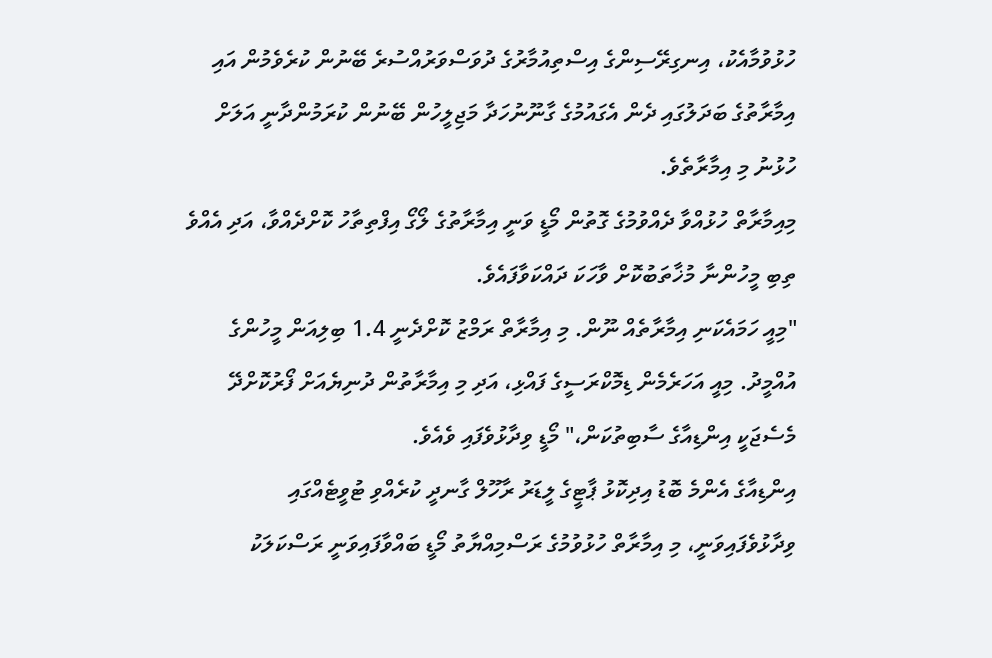ހުޅުވުމާއެކު، އިނގިރޭސިންގެ އިސްތިއުމާރުގެ ދުވަސްވަރުއްސުރެ ބޭނުން ކުރެވެމުން އައި އިމާރާތުގެ ބަދަލުގައި ދެން އެގައުމުގެ ގާނޫނުހަދާ މަޖިލީހުން ބޭނުން ކުރަމުންދާނީ އަލަށް ހުޅުނު މި އިމާރާތެވެ.
މިއިމާރާތް ހުޅުއްވާ ދެއްވުމުގެ ގޮތުން މޯޑީ ވަނީ އިމާރާތުގެ ލޯގޯ އިފްތިތާހު ކޮށްދެއްވާ، އަދި އެއްވެ ތިބި މީހުންނާ މުޚާތަބުކޮށް ވާހަކަ ދައްކަވާފައެވެ.
"މިއީ ހަމައެކަނި އިމާރާތެއް ނޫން. މި އިމާރާތް ރަމްޒު ކޮށްދެނީ 1.4 ބިލިއަން މީހުންގެ އުއްމީދު. މިއީ އަހަރެމެން ޑިމޮކްރަސީގެ ފައްޅި، އަދި މި އިމާރާތުން ދުނިޔެއަށް ފޯރުކޮށްދޭ މެސެޖަކީ އިންޑިއާގެ ސާބިތުކަން،" މޯޑީ ވިދާޅުވެފައި ވެއެވެ.
އިންޑިއާގެ އެންމެ ބޮޑު އިދިކޮޅު ޕާޓީގެ ލީޑަރު ރާހޫލް ގާނދީ ކުރެއްވި ޓުވީޓެއްގައި ވިދާޅުވެފައިވަނީ، މި އިމާރާތް ހުޅުވުމުގެ ރަސްމިއްޔާތު މޯޑީ ބައްވާފައިވަނީ ރަސްކަލަކު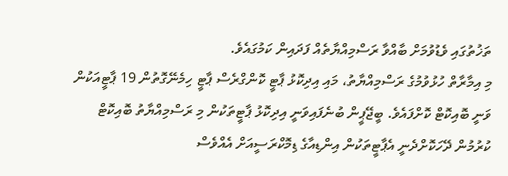ތަޚުތުގައި ވެޑުވުމަށް ބާއްވާ ރަސްމިއްޔާތެއް ފަދައިން ކަމުގައެވެ.
މި އިމާރާތް ހުޅުވުމުގެ ރަސްމިއްޔާތު، މައި އިދިކޮޅު ޕާޓީ ކޮންގްރެސް ޕާޓީ ހިމެނޭގޮތުން 19 ޕާޓީއަކުން ވަނީ ބޮއިކޮޓް ކޮށްފައެވެ. ބީޖޭޕީން ބުނެފައިވަނީ އިދިކޮޅު ޕާޓީތަކުން މި ރަސްމިއްޔާތު ބޮއިކޮޓް ކުރުމުން ދޭހަކޮށްދެނީ އެޕާޓީތަކުން އިންޑިއާގެ ޑިމޮކްރަސީއަށް އެއްވެސް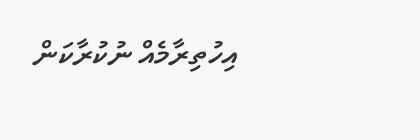އިހުތިރާމެއް ނުކުރާކަން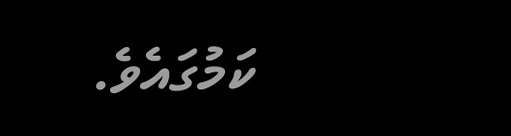ކަމުގައެވެ.